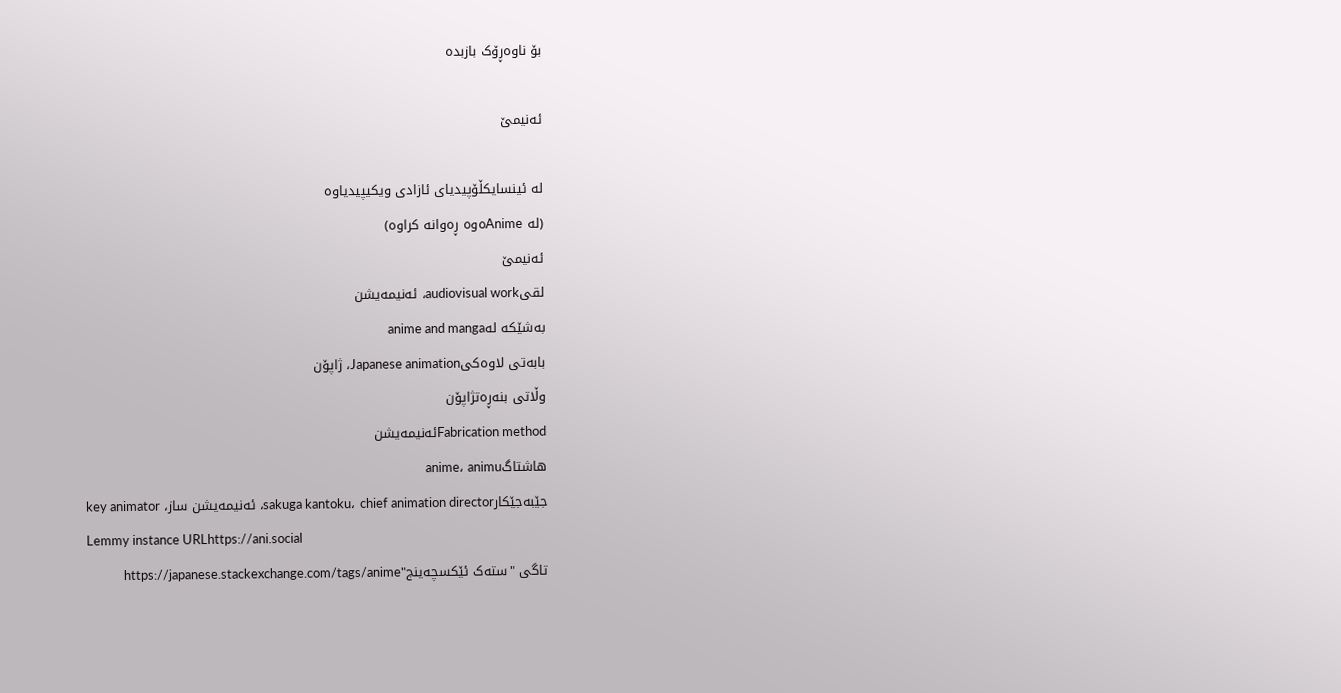بۆ ناوەڕۆک بازبدە

ئەنیمێ

لە ئینسایکڵۆپیدیای ئازادی ویکیپیدیاوە
(لە Animeەوە ڕەوانە کراوە)
ئەنیمێ
لقیaudiovisual work، ئەنیمەیشن
بەشێکە لەanime and manga
بابەتی لاوەکیJapanese animation، ژاپۆن
وڵاتی بنەڕەتژاپۆن
Fabrication methodئەنیمەیشن
ھاشتاگanime، animu
جێبەجێکارsakuga kantoku، chief animation director، ئەنیمەیشن ساز، key animator
Lemmy instance URLhttps://ani.social
تاگی "ستەک ئێکسچەینج"https://japanese.stackexchange.com/tags/anime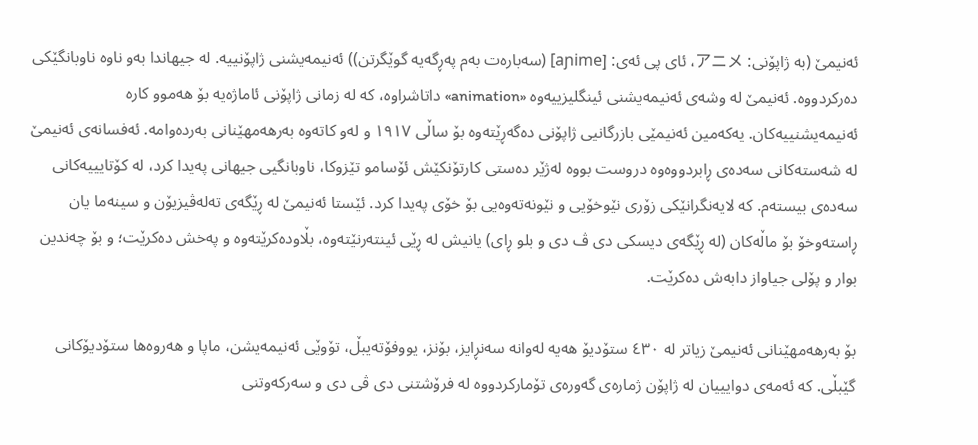ئەنیمێ (بە ژاپۆنی: アニメ، ئای پی ئەی: [aɲime] (سەبارەت بەم پەڕگەیە گوێگرتن)) ئەنیمەیشنی ژاپۆنییە. لە جیھاندا بەو ناوە ناوبانگێکی دەرکردووە. ئەنیمێ لە وشەی ئەنیمەیشنی ئینگلیزییەوە «animation» داتاشراوە، کە لە زمانی ژاپۆنی ئاماژەیە بۆ ھەموو کارە ئەنیمەیشنییەکان. یەکەمین ئەنیمێی بازرگانیی ژاپۆنی دەگەڕێتەوە بۆ ساڵی ١٩١٧ و لەو کاتەوە بەرھەمھێنانی بەردەوامە. ئەفسانەی ئەنیمێ لە شەستەکانی سەدەی ڕابردووەوە دروست بووە لەژێر دەستی کارتۆنکێش ئۆسامو تێزوکا، ناوبانگیی جیھانی پەیدا کرد، لە کۆتایییەکانی سەدەی بیستەم. کە لایەنگرانێکی زۆری نێوخۆیی و نێونەتەوەیی بۆ خۆی پەیدا کرد. ئێستا ئەنیمێ لە ڕێگەی تەلەڤیزیۆن و سینەما یان ڕاستەوخۆ بۆ ماڵەکان (لە ڕێگەی دیسکی دی ڤ دی و بلو ڕای) یانیش لە ڕێی ئینتەرنێتەوە، بڵاودەکرێتەوە و پەخش دەکرێت؛ و بۆ چەندین بوار و پۆلی جیاواز دابەش دەکرێت.

بۆ بەرھەمھێنانی ئەنیمێ زیاتر لە ٤٣٠ ستۆدیۆ ھەیە لەوانە سەنڕایز، بۆنز، یووفۆتەیبڵ، تۆوێی ئەنیمەیشن، ماپا و ھەروەھا ستۆدیۆکانی گێبڵی. کە ئەمەی دوایییان لە ژاپۆن ژمارەی گەورەی تۆمارکردووە لە فرۆشتنی دی ڤی دی و سەرکەوتنی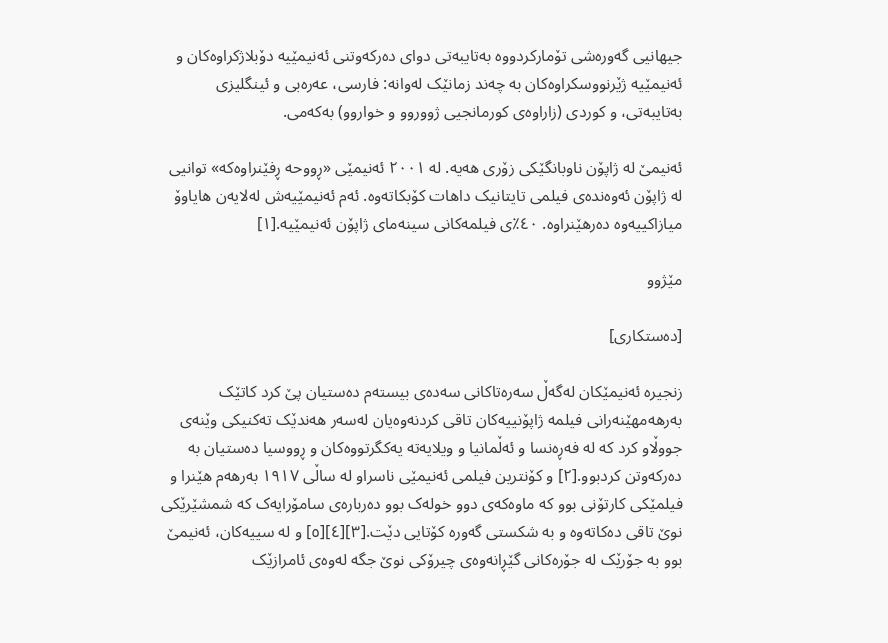جیھانیی گەورەشی تۆمارکردووە بەتایبەتی دوای دەرکەوتنی ئەنیمێیە دۆبلاژکراوەکان و ئەنیمێیە ژێرنووسکراوەکان بە چەند زمانێک لەوانە: فارسی، عەرەبی و ئینگلیزی بەتایبەتی، و کوردی (زاراوەی کورمانجیی ژووروو و خواروو) بەکەمی.

ئەنیمێ لە ژاپۆن ناوبانگێکی زۆری ھەیە. لە ٢٠٠١ ئەنیمێی «ڕووحە ڕفێنراوەکە» توانیی لە ژاپۆن ئەوەندەی فیلمی تایتانیک داھات کۆبکاتەوە. ئەم ئەنیمێیەش لەلایەن ھایاوۆ میازاکییەوە دەرھێنراوە. ٤٠٪ی فیلمەکانی سینەمای ژاپۆن ئەنیمێیە.[١]

مێژوو

[دەستکاری]

زنجیرە ئەنیمێکان لەگەڵ سەرەتاکانی سەدەی بیستەم دەستیان پێ کرد کاتێک بەرھەمھێنەرانی فیلمە ژاپۆنییەکان تاقی کردنەوەیان لەسەر ھەندێک تەکنیکی وێنەی جووڵاو کرد کە لە فەڕەنسا و ئەڵمانیا و ویلایەتە یەکگرتووەکان و ڕووسیا دەستیان بە دەرکەوتن کردبوو.[٢] و کۆنترین فیلمی ئەنیمێی ناسراو لە ساڵی ١٩١٧ بەرھەم ھێنرا و فیلمێکی کارتۆنی بوو کە ماوەکەی دوو خولەک بوو دەربارەی سامۆرایەک کە شمشێرێکی نوێ تاقی دەکاتەوە و بە شکستی گەورە کۆتایی دێت.[٣][٤][٥] و لە سییەکان، ئەنیمێ بوو بە جۆرێک لە جۆرەکانی گێڕانەوەی چیرۆکی نوێ جگە لەوەی ئامرازێک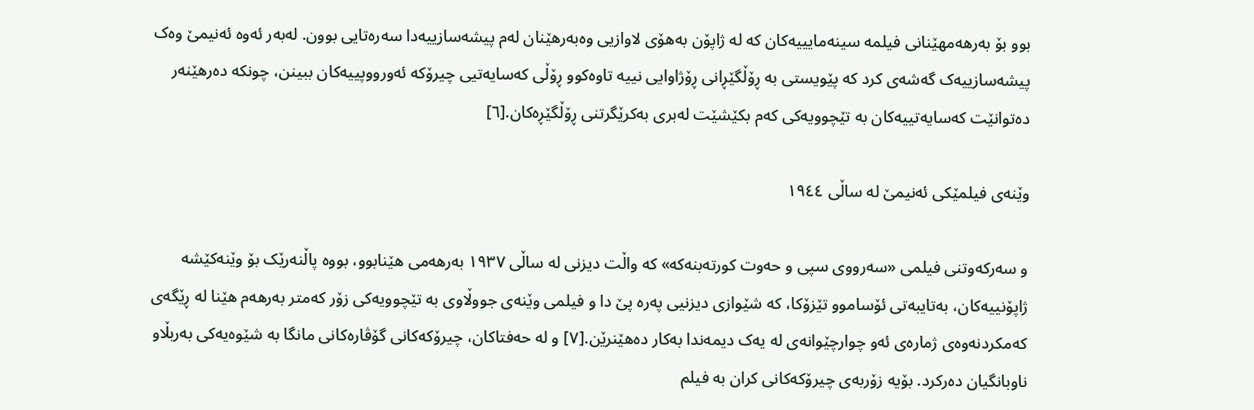بوو بۆ بەرھەمھێنانی فیلمە سینەمایییەکان کە لە ژاپۆن بەھۆی لاوازیی وەبەرھێنان لەم پیشەسازییەدا سەرەتایی بوون. لەبەر ئەوە ئەنیمێ وەک پیشەسازییەک گەشەی کرد کە پێویستی بە ڕۆڵگێڕانی ڕۆژاوایی نییە تاوەکوو ڕۆڵی کەسایەتیی چیرۆکە ئەورووپییەکان ببینن، چونکە دەرھێنەر دەتوانێت کەسایەتییەکان بە تێچوویەکی کەم بکێشێت لەبری بەکرێگرتنی ڕۆڵگێڕەکان.[٦]

وێنەی فیلمێکی ئەنیمێ لە ساڵی ١٩٤٤

و سەرکەوتنی فیلمی «سەرووی سپی و حەوت کورتەبنەکە» کە واڵت دیزنی لە ساڵی ١٩٣٧ بەرھەمی ھێنابوو، بووە پاڵنەرێک بۆ وێنەکێشە ژاپۆنییەکان، بەتایبەتی ئۆساموو تێزۆکا، کە شێوازی دیزنیی پەرە پێ دا و فیلمی وێنەی جووڵاوی بە تێچوویەکی زۆر کەمتر بەرھەم ھێنا لە ڕێگەی کەمکردنەوەی ژمارەی ئەو چوارچێوانەی لە یەک دیمەندا بەکار دەھێنرێن.[٧] و لە حەفتاکان، چیرۆکەکانی گۆڤارەکانی مانگا بە شێوەیەکی بەربڵاو ناوبانگیان دەرکرد. بۆیە زۆربەی چیرۆکەکانی کران بە فیلم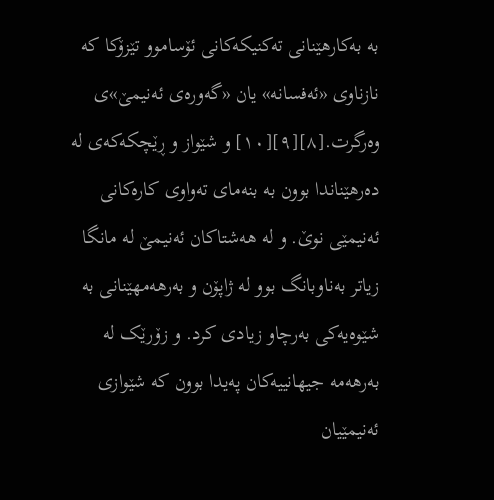بە بەکارھێنانی تەکنیکەکانی ئۆساموو تێزۆکا کە نازناوی «ئەفسانە» یان «گەورەی ئەنیمێ»ی وەرگرت.[٨][٩][١٠] و شێواز و ڕێچکەکەی لە دەرھێناندا بوون بە بنەمای تەواوی کارەکانی ئەنیمێی نوێ. و لە ھەشتاکان ئەنیمێ لە مانگا زیاتر بەناوبانگ بوو لە ژاپۆن و بەرھەمھێنانی بە شێوەیەکی بەرچاو زیادی کرد. و زۆرێک لە بەرھەمە جیھانییەکان پەیدا بوون کە شێوازی ئەنیمێیان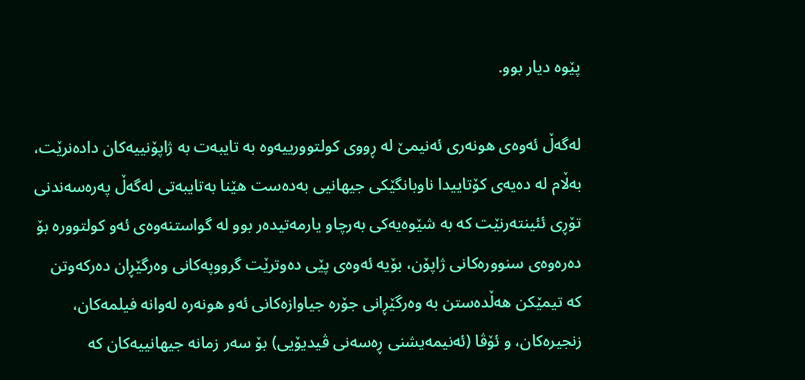پێوە دیار بوو.

لەگەڵ ئەوەی ھونەری ئەنیمێ لە ڕووی کولتوورییەوە بە تایبەت بە ژاپۆنییەکان دادەنرێت، بەڵام لە دەیەی کۆتاییدا ناوبانگێکی جیھانیی بەدەست ھێنا بەتایبەتی لەگەڵ پەرەسەندنی تۆڕی ئئینتەرنێت کە بە شێوەیەکی بەرچاو یارمەتیدەر بوو لە گواستنەوەی ئەو کولتوورە بۆ دەرەوەی سنوورەکانی ژاپۆن، بۆیە ئەوەی پێی دەوترێت گرووپەکانی وەرگێڕان دەرکەوتن کە تیمێکن ھەڵدەستن بە وەرگێڕانی جۆرە جیاوازەکانی ئەو ھونەرە لەوانە فیلمەکان، زنجیرەکان، و ئۆڤا (ئەنیمەیشنی ڕەسەنی ڤیدیۆیی) بۆ سەر زمانە جیھانییەکان کە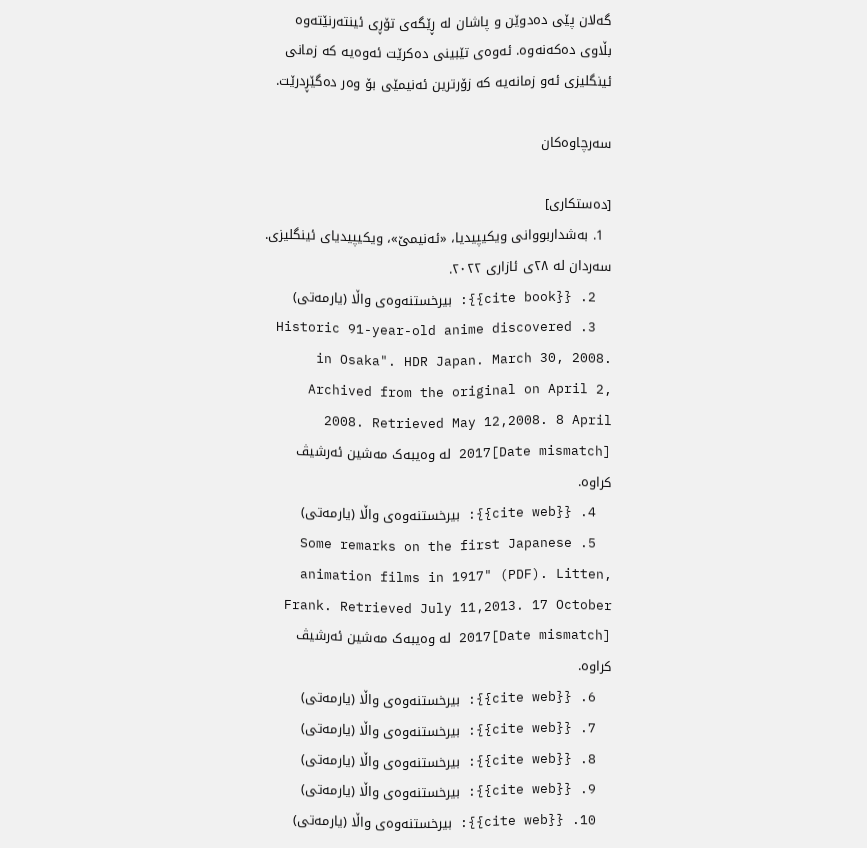گەلان پێی دەدوێن و پاشان لە ڕێگەی تۆڕی ئینتەرنێتەوە بڵاوی دەکەنەوە. ئەوەی تێبینی دەکرێت ئەوەیە کە زمانی ئینگلیزی ئەو زمانەیە کە زۆرترین ئەنیمێی بۆ وەر دەگێڕدرێت.

سەرچاوەکان

[دەستکاری]
  1. بەشداربووانی ویکیپیدیا، «ئەنیمێ»، ویکیپیدیای ئینگلیزی. سەردان لە ٢٨ی ئازاری ٢٠٢٢.
  2. {{cite book}}: بیرخستنەوەی واڵا (یارمەتی)
  3. Historic 91-year-old anime discovered in Osaka". HDR Japan. March 30, 2008. Archived from the original on April 2, 2008. Retrieved May 12,2008. 8 April 2017[Date mismatch] لە وەیبەک مەشین ئەرشیڤ کراوە.
  4. {{cite web}}: بیرخستنەوەی واڵا (یارمەتی)
  5. Some remarks on the first Japanese animation films in 1917" (PDF). Litten, Frank. Retrieved July 11,2013. 17 October 2017[Date mismatch] لە وەیبەک مەشین ئەرشیڤ کراوە.
  6. {{cite web}}: بیرخستنەوەی واڵا (یارمەتی)
  7. {{cite web}}: بیرخستنەوەی واڵا (یارمەتی)
  8. {{cite web}}: بیرخستنەوەی واڵا (یارمەتی)
  9. {{cite web}}: بیرخستنەوەی واڵا (یارمەتی)
  10. {{cite web}}: بیرخستنەوەی واڵا (یارمەتی)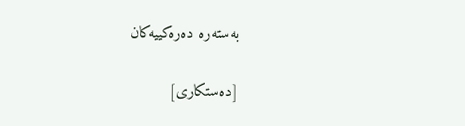بەستەرە دەرەکییەکان

[دەستکاری]